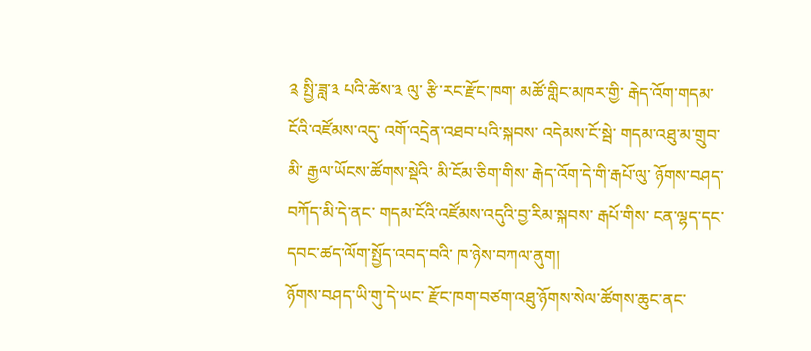༉ སྤྱི་ཟླ་༣ པའི་ཚེས་༣ ལུ་ རྩི་རང་རྫོང་ཁག་ མཚོ་གླིང་མཁར་གྱི་ རྒེད་འོག་གདམ་ངོའི་འཛོམས་འདུ་ འགོ་འདྲེན་འཐབ་པའི་སྐབས་ འདེམས་ངོ་སྦེ་ གདམ་འཐུ་མ་གྲུབ་མི་ རྒྱལ་ཡོངས་ཚོགས་སྡེའི་ མི་ངོམ་ཅིག་གིས་ རྒེད་འོག་དེ་གི་རྒཔོ་ལུ་ ཉོགས་བཤད་བཀོད་མི་དེ་ནང་ གདམ་ངོའི་འཛོམས་འདུའི་བྱ་རིམ་སྐབས་ རྒཔོ་གིས་ ངན་ལྷད་དང་ དབང་ཚད་ལོག་སྤྱོད་འབད་བའི་ ཁ་ཉེས་བཀལ་ནུག།
ཉོགས་བཤད་ཡི་གུ་དེ་ཡང་ རྫོང་ཁག་བཙག་འཐུ་ཉོགས་སེལ་ཚོགས་ཆུང་ནང་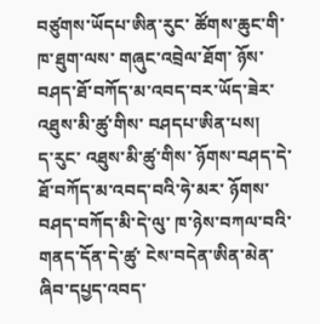བཙུགས་ཡོདཔ་ཨིན་རུང་ ཚོགས་ཆུང་གི་ཁ་ཐུག་ལས་ གཞུང་འབྲེལ་ཐོག་ ཉོས་བཤད་ཐོ་བཀོད་མ་འབད་བར་ཡོད་ཟེར་ འཐུས་མི་ཚུ་གིས་ བཤདཔ་ཨིན་པས།
ད་རུང་ འཐུས་མི་ཚུ་གིས་ ཉོགས་བཤད་དེ་ ཐོ་བཀོད་མ་འབད་བའི་ཧེ་མར་ ཉོགས་བཤད་བཀོད་མི་དེ་ལུ་ ཁ་ཉེས་བཀལ་བའི་ གནད་དོན་དེ་ཚུ་ ངེས་བདེན་ཨིན་མེན་ ཞིབ་དཔྱད་འབད་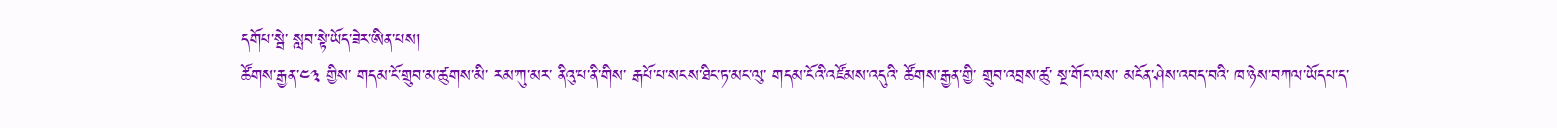དགོཔ་སྦེ་ སླབ་སྟེ་ཡོད་ཟེར་ཨིན་པས།
ཚོགས་རྒྱན་༤༣ གྱིས་ གདམ་ངོ་གྲུབ་མ་ཚུགས་མི་ རམ་ཀུ་མར་ ནིའུ་པ་ནི་གིས་ རྒཔོ་པ་སངས་ཐིང་ཏ་མང་ལུ་ གདམ་ངོའི་འཛོམས་འདུའི་ ཚོགས་རྒྱན་གྱི་ གྲུབ་འབྲས་ཚུ་ སྔ་གོང་ལས་ མངོན་ཤེས་འབད་བའི་ ཁ་ཉེས་བཀལ་ཡོདཔ་ད་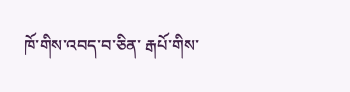ཁོ་གིས་འབད་བ་ཅིན་ རྒཔོ་གིས་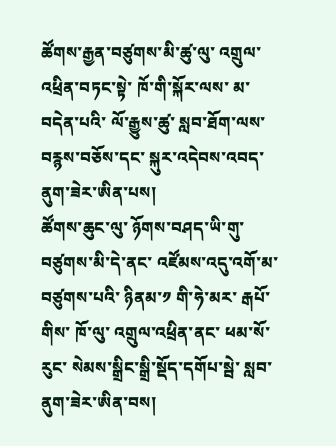ཚོགས་རྒྱན་བཙུགས་མི་ཚུ་ལུ་ འགྲུལ་འཕྲིན་བཏང་སྟེ་ ཁོ་གི་སྐོར་ལས་ མ་བདེན་པའི་ ལོ་རྒྱུས་ཚུ་ སླབ་ཐོག་ལས་ བརྙས་བཅོས་དང་ སྐུར་འདེབས་འབད་ནུག་ཟེར་ཨིན་པས།
ཚོགས་ཆུང་ལུ་ ཉོགས་བཤད་ཡི་གུ་བཙུགས་མི་དེ་ནང་ འཛོམས་འདུ་འགོ་མ་བཙུགས་པའི་ ཉིནམ་༡ གི་ཧེ་མར་ རྒཔོ་གིས་ ཁོ་ལུ་ འགྲུལ་འཕྲིན་ནང་ ཕམ་སོ་རུང་ སེམས་སྒྲིང་སྒྲི་སྡོད་དགོཔ་སྦེ་ སླབ་ནུག་ཟེར་ཨིན་བས།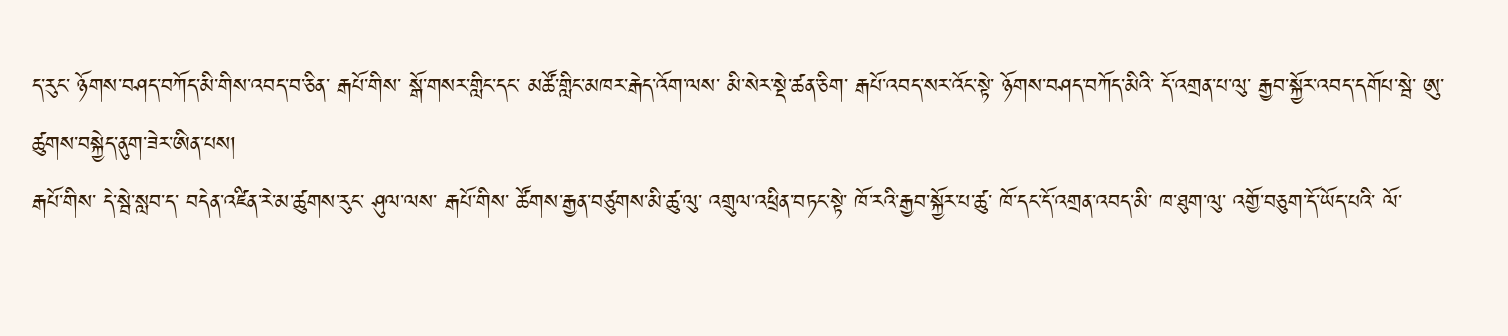ད་རུང་ ཉོགས་བཤད་བཀོད་མི་གིས་འབད་བ་ཅིན་ རྒཔོ་གིས་ སྒོ་གསར་གླིང་དང་ མཚོ་གླིང་མཁར་རྒེད་འོག་ལས་ མི་སེར་སྡེ་ཚན་ཅིག་ རྒཔོ་འབད་སར་འོང་སྟེ་ ཉོགས་བཤད་བཀོད་མིའི་ དོ་འགྲན་པ་ལུ་ རྒྱབ་སྐྱོར་འབད་དགོཔ་སྦེ་ ཨུ་ཚུགས་བསྐྱེད་ནུག་ཟེར་ཨིན་པས།
རྒཔོ་གིས་ དེ་སྦེ་སླབ་ད་ བདེན་འཛིན་རེ་མ་ཚུགས་རུང་ ཤུལ་ལས་ རྒཔོ་གིས་ ཚོགས་རྒྱན་བཙུགས་མི་ཚུ་ལུ་ འགྲུལ་འཕྲིན་བཏང་སྟེ་ ཁོ་རའི་རྒྱབ་སྐྱོར་པ་ཚུ་ ཁོ་དང་དོ་འགྲན་འབད་མི་ ཁ་ཐུག་ལུ་ འགྱོ་བཅུག་དོ་ཡོད་པའི་ ལོ་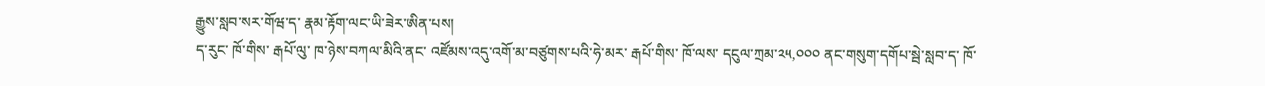རྒྱུས་སླབ་སར་གོཝ་ད་ རྣམ་རྟོག་ལང་ཡི་ཟེར་ཨིན་པས།
ད་རུང་ ཁོ་གིས་ རྒཔོ་ལུ་ ཁ་ཉེས་བཀལ་མིའི་ནང་ འཛོམས་འདུ་འགོ་མ་བཙུགས་པའི་ཧེ་མར་ རྒཔོ་གིས་ ཁོ་ལས་ དངུལ་ཀྲམ་༢༥,༠༠༠ ནང་གསུག་དགོཔ་སྦེ་སླབ་ད་ ཁོ་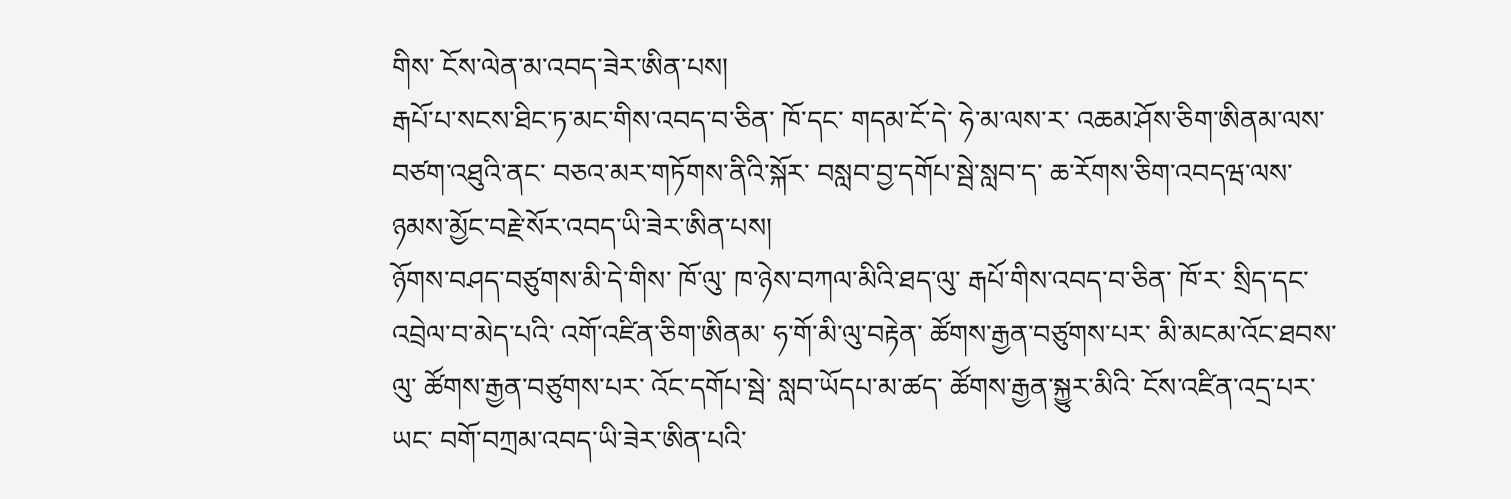གིས་ ངོས་ལེན་མ་འབད་ཟེར་ཨིན་པས།
རྒཔོ་པ་སངས་ཐིང་ཏ་མང་གིས་འབད་བ་ཅིན་ ཁོ་དང་ གདམ་ངོ་དེ་ ཧེ་མ་ལས་ར་ འཆམ་ཤོས་ཅིག་ཨིནམ་ལས་ བཙག་འཐུའི་ནང་ བཅའ་མར་གཏོགས་ནིའི་སྐོར་ བསླབ་བྱ་དགོཔ་སྦེ་སླབ་ད་ ཆ་རོགས་ཅིག་འབདཝ་ལས་ ཉམས་མྱོང་བརྗེ་སོར་འབད་ཡི་ཟེར་ཨིན་པས།
ཉོགས་བཤད་བཙུགས་མི་དེ་གིས་ ཁོ་ལུ་ ཁ་ཉེས་བཀལ་མིའི་ཐད་ལུ་ རྒཔོ་གིས་འབད་བ་ཅིན་ ཁོ་ར་ སྲིད་དང་འབྲེལ་བ་མེད་པའི་ འགོ་འཛིན་ཅིག་ཨིནམ་ ཧ་གོ་མི་ལུ་བརྟེན་ ཚོགས་རྒྱན་བཙུགས་པར་ མི་མངམ་འོང་ཐབས་ལུ་ ཚོགས་རྒྱན་བཙུགས་པར་ འོང་དགོཔ་སྦེ་ སླབ་ཡོདཔ་མ་ཚད་ ཚོགས་རྒྱན་སྐྱུར་མིའི་ ངོས་འཛིན་འདྲ་པར་ཡང་ བགོ་བཀྲམ་འབད་ཡི་ཟེར་ཨིན་པའི་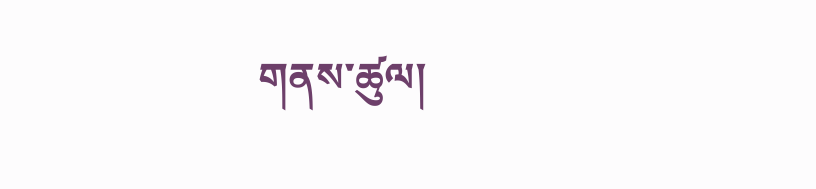གནས་ཚུལ།